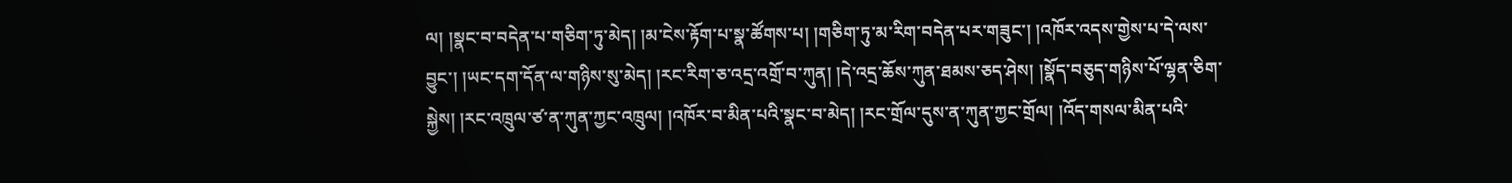ལ། །སྣང་བ་བདེན་པ་གཅིག་ཏུ་མེད། །མ་ངེས་རྟོག་པ་སྣ་ཚོགས་པ། །གཅིག་ཏུ་མ་རིག་བདེན་པར་གཟུང་། །འཁོར་འདས་གྱེས་པ་དེ་ལས་བྱུང་། །ཡང་དག་དོན་ལ་གཉིས་སུ་མེད། །རང་རིག་ཅ་འདྲ་འགྲོ་བ་ཀུན། །དེ་འདྲ་ཆོས་ཀུན་ཐམས་ཅད་ཤེས། །སྣོད་བཅུད་གཉིས་པོ་ལྷན་ཅིག་སྐྱེས། །རང་འཁྲུལ་ཙ་ན་ཀུན་ཀྱང་འཁྲུལ། །འཁོར་བ་མིན་པའི་སྣང་བ་མེད། །རང་གྲོལ་དུས་ན་ཀུན་ཀྱང་གྲོལ། །འོད་གསལ་མིན་པའི་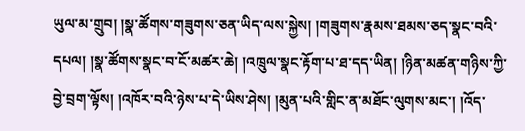ཡུལ་མ་གྲུབ། །སྣ་ཚོགས་གཟུགས་ཅན་ཡིད་ལས་སྐྱེས། །གཟུགས་རྣམས་ཐམས་ཅད་སྣང་བའི་དཔལ། །སྣ་ཚོགས་སྣང་བ་ངོ་མཚར་ཆེ། །འཁྲུལ་སྣང་རྟོག་པ་ཐ་དད་ཡིན། །ཉིན་མཚན་གཉིས་ཀྱི་བྱེ་བྲག་ལྟོས། །འཁོར་བའི་ཉེས་པ་དེ་ཡིས་ཤེས། །མུན་པའི་གླིང་ན་མཐོང་ལུགས་མང་། །འོད་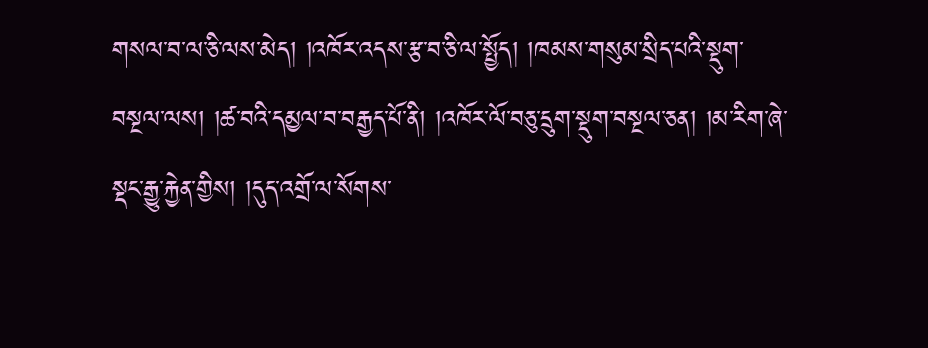གསལ་བ་ལ་ཅི་ལས་མེད། །འཁོར་འདས་རྩ་བ་ཅི་ལ་སྤྱོད། །ཁམས་གསུམ་སྲིད་པའི་སྡུག་བསྔལ་ལས། །ཚ་བའི་དམྱལ་བ་བརྒྱད་པོ་ནི། །འཁོར་ལོ་བཅུ་དྲུག་སྡུག་བསྔལ་ཅན། །མ་རིག་ཞེ་སྡང་རྒྱུ་རྐྱེན་གྱིས། །དུད་འགྲོ་ལ་སོགས་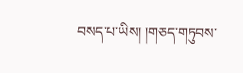བསད་པ་ཡིས། །གཅད་གཏུབས་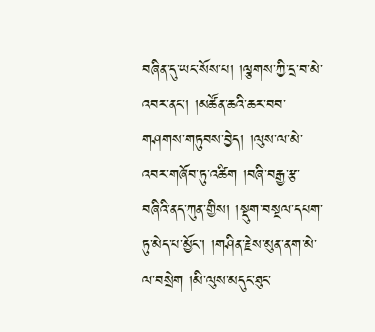བཞིན་དུ་ཡང་སོས་པ། །ལྕགས་ཀྱི་དྲ་བ་མེ་འབར་ནང་། །མཚོན་ཆའི་ཆར་བབ་གཤགས་གཏུབས་བྱེད། །ལུས་ལ་མེ་འབར་གཞོབ་ཏུ་འཚིག །བཞི་བརྒྱ་རྩ་བཞིའི་ནད་ཀུན་གྱིས། །སྡུག་བསྔལ་དཔག་ཏུ་མེད་པ་མྱོང་། །གཤིན་རྗེས་མུན་ནག་མེ་ལ་བསྲེག །མི་ལུས་མདུང་ཐུང་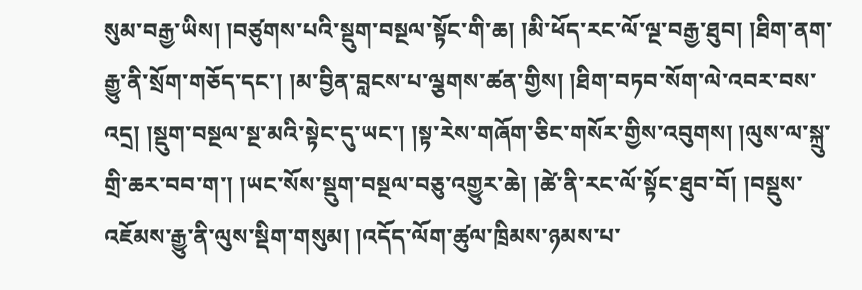སུམ་བརྒྱ་ཡིས། །བཙུགས་པའི་སྡུག་བསྔལ་སྟོང་གི་ཆ། །མི་ཕོད་རང་ལོ་ལྔ་བརྒྱ་ཐུབ། །ཐིག་ནག་རྒྱུ་ནི་སྲོག་གཅོད་དང་། །མ་བྱིན་བླངས་པ་ལྕགས་ཚན་གྱིས། །ཐིག་བཏབ་སོག་ལེ་འབར་བས་འདྲ། །སྡུག་བསྔལ་སྔ་མའི་སྟེང་དུ་ཡང་། །སྟ་རེས་གཞོག་ཅིང་གསོར་གྱིས་འབུགས། །ལུས་ལ་སྐྲུ་གྲི་ཆར་བབ་ག་། །ཡང་སོས་སྡུག་བསྔལ་བཅུ་འགྱུར་ཆེ། །ཚེ་ནི་རང་ལོ་སྟོང་ཐུབ་བོ། །བསྡུས་འཇོམས་རྒྱུ་ནི་ལུས་སྡིག་གསུམ། །འདོད་ལོག་ཚུལ་ཁྲིམས་ཉམས་པ་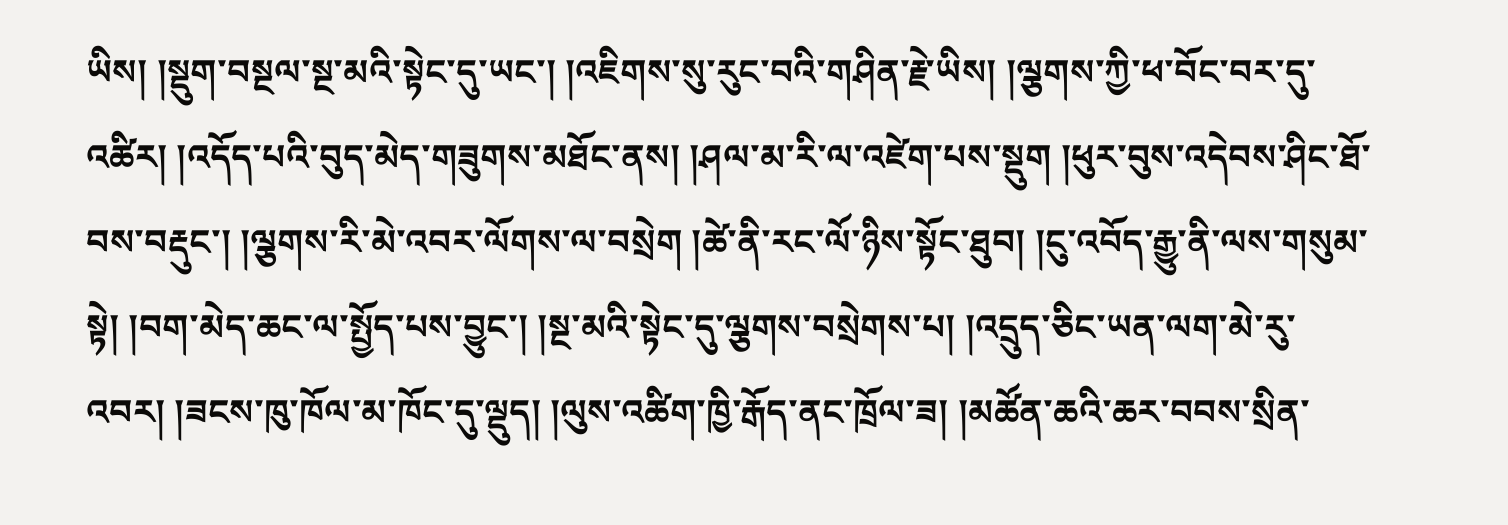ཡིས། །སྡུག་བསྔལ་སྔ་མའི་སྟེང་དུ་ཡང་། །འཇིགས་སུ་རུང་བའི་གཤིན་རྗེ་ཡིས། །ལྕགས་ཀྱི་ཕ་བོང་བར་དུ་འཚིར། །འདོད་པའི་བུད་མེད་གཟུགས་མཐོང་ནས། །ཤལ་མ་རི་ལ་འཛེག་པས་སྡུག །ཕུར་བུས་འདེབས་ཤིང་ཐོ་བས་བརྡུང་། །ལྕགས་རི་མེ་འབར་ལོགས་ལ་བསྲེག །ཚེ་ནི་རང་ལོ་ཉིས་སྟོང་ཐུབ། །ངུ་འབོད་རྒྱུ་ནི་ལས་གསུམ་སྟེ། །བག་མེད་ཆང་ལ་སྤྱོད་པས་བྱུང་། །སྔ་མའི་སྟེང་དུ་ལྕགས་བསྲེགས་པ། །འདྲུད་ཅིང་ཡན་ལག་མེ་རུ་འབར། །ཟངས་ཁུ་ཁོལ་མ་ཁོང་དུ་ལྡུད། །ལུས་འཚིག་ཁྱི་རྒོད་ནང་ཁྲོལ་ཟ། །མཚོན་ཆའི་ཆར་བབས་སྲིན་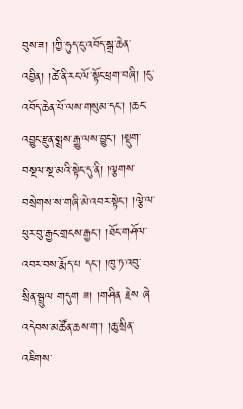བུས་ཟ། །ཀྱི་ཧུད་ངུ་འབོད་སྒྲ་ཆེན་འབྱིན། །ཚེ་ནི་རང་ལོ་སྟོང་ཕྲག་བཞི། །ངུ་འབོད་ཆེན་པོ་ལས་གསུམ་དང་། །ཆང་འབྱུང་རྫུན་སྨྲས་རྒྱུ་ལས་བྱུང་། །སྡུག་བསྔལ་སྔ་མའི་སྟེང་དུ་ནི། །ལྕགས་བསྲེགས་ས་གཞི་མེ་འབར་སྟེང་། །ལྕེ་ལ་ཕུར་བུ་རྒྱང་གྲངས་རྒྱང་། །ཐོང་གཤོལ་འབར་བས་རྨོད་པ དང་། །ཁུ་ཏ་འབུ་སྲིན་སྦྲུལ གདུག ཟ། །གཤིན རྗེས ཞེ འདེབས་མཚོན་ཆས་ག་། །ཆུ་སྲིན་འཇིགས་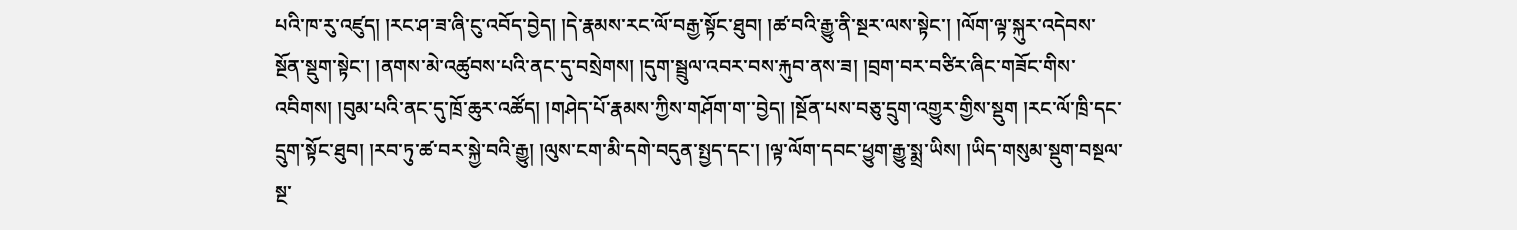པའི་ཁ་རུ་འཛུད། །རང་ཤ་ཟ་ཞི་ངུ་འབོད་བྱེད། །དེ་རྣམས་རང་ལོ་བརྒྱ་སྟོང་ཐུབ། །ཚ་བའི་རྒྱུ་ནི་སྔར་ལས་སྟེང་། །ལོག་ལྟ་སྐུར་འདེབས་སྔོན་སྡུག་སྟེང་། །ནགས་མེ་འཚུབས་པའི་ནང་དུ་བསྲེགས། །དུག་སྦྲུལ་འབར་བས་རྐུབ་ནས་ཟ། །བྲག་བར་བཙིར་ཞིང་གཟོང་གིས་འབིགས། །བུམ་པའི་ནང་དུ་ཁྲོ་ཆུར་འཚོད། །གཤེད་པོ་རྣམས་ཀྱིས་གཤོག་ག་་བྱེད། །སྔོན་པས་བཅུ་དྲུག་འགྱུར་གྱིས་སྡུག །རང་ལོ་ཁྲི་དང་དྲུག་སྟོང་ཐུབ། །རབ་ཏུ་ཚ་བར་སྐྱེ་བའི་རྒྱུ། །ལུས་ངག་མི་དགེ་བདུན་སྤྱད་དང་། །ལྟ་ལོག་དབང་ཕྱུག་རྒྱུ་སྨྲ་ཡིས། །ཡིད་གསུམ་སྡུག་བསྔལ་སྔ་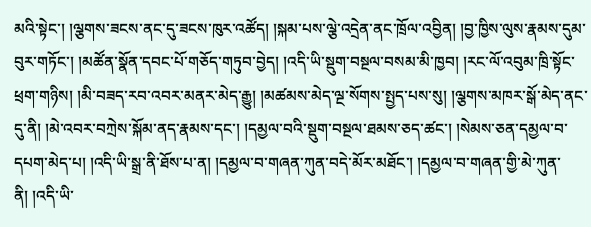མའི་སྟེང་། །ལྕགས་ཟངས་ནང་དུ་ཟངས་ཁུར་འཚོད། །སྐམ་པས་ལྕེ་འདྲེན་ནང་ཁྲོལ་འབྱིན། །བྱ་ཁྱིས་ལུས་རྣམས་དུམ་བུར་གཏོང་། །མཚོན་སྣོན་དབང་པོ་གཅོད་གཏུབ་བྱེད། །འདི་ཡི་སྡུག་བསྔལ་བསམ་མི་ཁྱབ། །རང་ལོ་འབུམ་ཁྲི་སྟོང་ཕྲག་གཉིས། །མི་བཟད་རབ་འབར་མནར་མེད་རྒྱུ། །མཚམས་མེད་ལྔ་སོགས་སྤྱད་པས་སུ། །ལྕགས་མཁར་སྒོ་མེད་ནང་དུ་ནི། །མེ་འབར་བཀྲེས་སྐོམ་ནད་རྣམས་དང་། །དམྱལ་བའི་སྡུག་བསྔལ་ཐམས་ཅད་ཚང་། །སེམས་ཅན་དམྱལ་བ་དཔག་མེད་པ། །འདི་ཡི་སྒྲ་ནི་ཐོས་པ་ན། །དམྱལ་བ་གཞན་ཀུན་བདེ་མོར་མཐོང་། །དམྱལ་བ་གཞན་གྱི་མེ་ཀུན་ནི། །འདི་ཡི་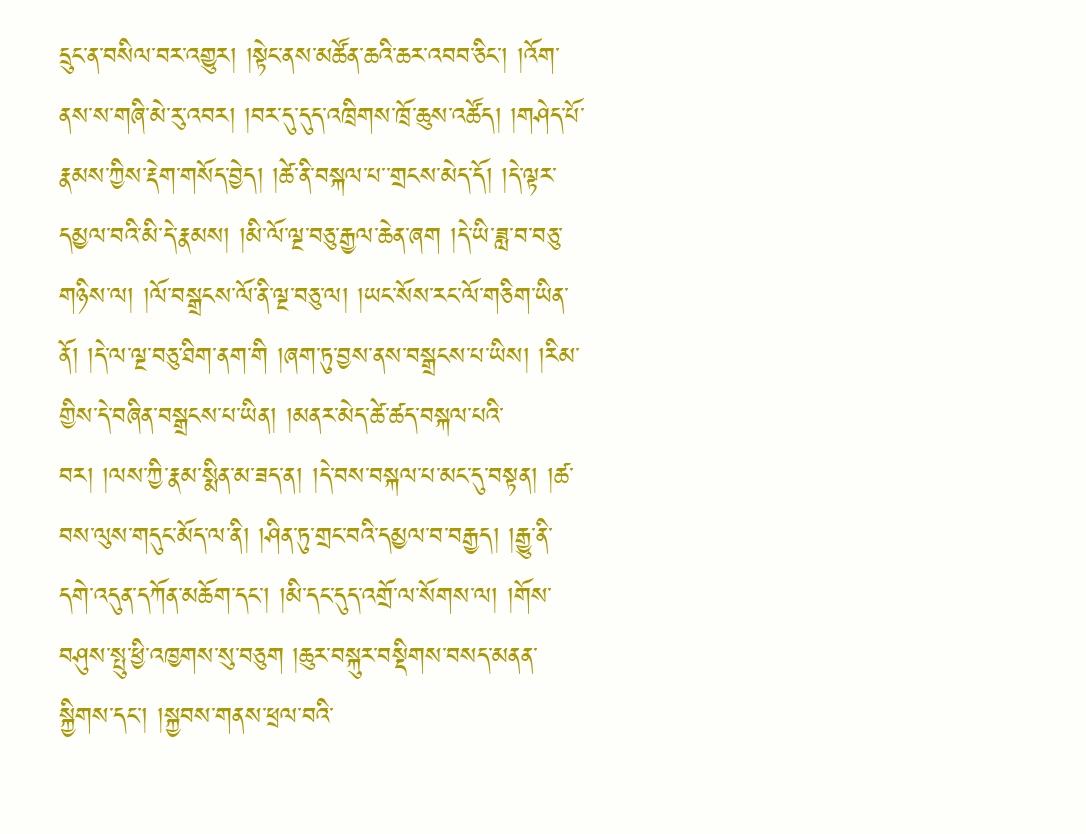དྲུང་ན་བསིལ་བར་འགྱུར། །སྟེང་ནས་མཚོན་ཆའི་ཆར་འབབ་ཅིང་། །འོག་ནས་ས་གཞི་མེ་རུ་འབར། །བར་དུ་དུད་འཁྲིགས་ཁྲོ་ཆུས་འཚོད། །གཤེད་པོ་རྣམས་ཀྱིས་རྡེག་གསོད་བྱེད། །ཚེ་ནི་བསྐལ་པ་་གྲངས་མེད་དོ། །དེ་ལྟར་དམྱལ་བའི་མི་དེ་རྣམས། །མི་ལོ་ལྔ་བཅུ་རྒྱལ་ཆེན་ཞག །དེ་ཡི་ཟླ་བ་བཅུ་གཉིས་ལ། །ལོ་བསྒྲངས་ལོ་ནི་ལྔ་བཅུ་ལ། །ཡང་སོས་རང་ལོ་གཅིག་ཡིན་ནོ། །དེ་ལ་ལྔ་བཅུ་ཐིག་ནག་གི །ཞག་ཏུ་བྱས་ནས་བསྒྲངས་པ་ཡིས། །རིམ་གྱིས་དེ་བཞིན་བསྒྲངས་པ་ཡིན། །མནར་མེད་ཚེ་ཚད་བསྐལ་པའི་བར། །ལས་ཀྱི་རྣམ་སྨིན་མ་ཟད་ན། །དེ་བས་བསྐལ་པ་མང་དུ་བསྟན། །ཚ་བས་ལུས་གདུང་མོད་ལ་ནི། །ཤིན་ཏུ་གྲང་བའི་དམྱལ་བ་བརྒྱད། །རྒྱུ་ནི་དགེ་འདུན་དཀོན་མཆོག་དང་། །མི་དང་དུད་འགྲོ་ལ་སོགས་ལ། །གོས་བཤུས་སྤུ་ཕྱི་འཁྱགས་སུ་བཅུག །ཆུར་བསྐུར་བསྡིགས་བསད་མནན་སྐྱིགས་དང་། །སྐྱབས་གནས་ཕྲལ་བའི་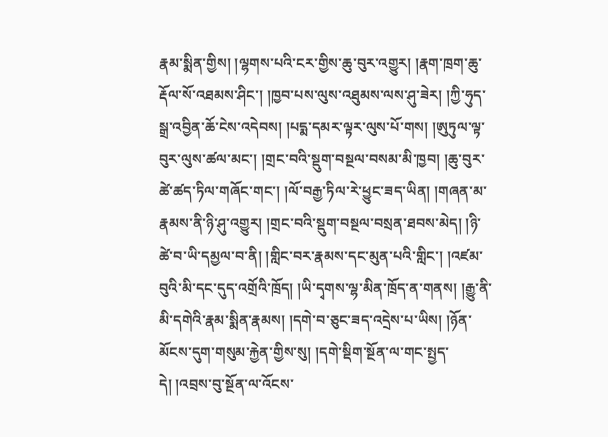རྣམ་སྨིན་གྱིས། །ལྷགས་པའི་ངར་གྱིས་ཆུ་བུར་འགྱུར། །རྣག་ཁྲག་ཆུ་རྡོལ་སོ་འཐམས་ཤིང་། །ཁྱབ་པས་ལུས་འཐུམས་ལས་ཤུ་ཟེར། །ཀྱི་ཧུད་སྒྲ་འབྱིན་ཆོ་ངེས་འདེབས། །པདྨ་དམར་ལྟར་ལུས་པོ་གས། །ཨུཏུལ་ལྟ་བུར་ལུས་ཚལ་མང་། །གྲང་བའི་སྡུག་བསྔལ་བསམ་མི་ཁྱབ། །ཆུ་བུར་ཚེ་ཚད་ཏིལ་གཞོང་གང་། །ལོ་བརྒྱ་ཏིལ་རེ་ཕྱུང་ཟད་ཡིན། །གཞན་མ་རྣམས་ནི་ཉི་ཤུ་འགྱུར། །གྲང་བའི་སྡུག་བསྔལ་བསྲན་ཐབས་མེད། །ཉི་ཚེ་བ་ཡི་དམྱལ་བ་ནི། །གླིང་བར་རྣམས་དང་མུན་པའི་གླིང་། །འཛམ་བུའི་མི་དང་དུད་འགྲོའི་ཁྲོད། །ཡི་དྭགས་ལྷ་མིན་ཁྲོད་ན་གནས། །རྒྱུ་ནི་མི་དགེའི་རྣམ་སྨིན་རྣམས། །དགེ་བ་ཅུང་ཟད་འདྲེས་པ་ཡིས། །ཉོན་མོངས་དུག་གསུམ་རྐྱེན་གྱིས་སུ། །དགེ་སྡིག་སྔོན་ལ་གང་སྤྱད་དེ། །འབྲས་བུ་སྔོན་ལ་འོངས་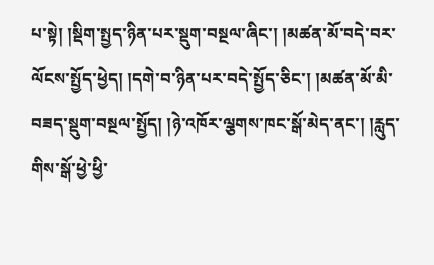པ་སྟེ། །སྡིག་སྤྱད་ཉིན་པར་སྡུག་བསྔལ་ཞིང་། །མཚན་མོ་བདེ་བར་ལོངས་སྤྱོད་ཕྱེད། །དགེ་བ་ཉིན་པར་བདེ་སྤྱོད་ཅིང་། །མཚན་མོ་མི་བཟད་སྡུག་བསྔལ་སྤྱོད། །ཉེ་འཁོར་ལྕགས་ཁང་སྒོ་མེད་ནང་། །རླུད་གིས་སྒོ་ཕྱེ་ཕྱི་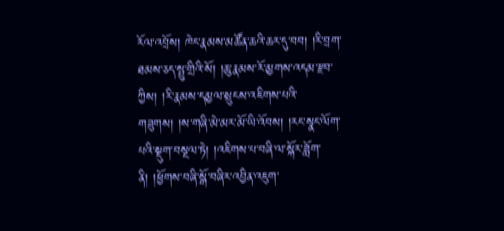རོལ་འབྲོས། ཁེང་རྣམས་མཚོན་ཆའི་ཆར་དུ་བབ། །རི་བྲག་ཐམས་ཅད་སྤུ་གྲིའི་སོ། །ཆུ་རྣམས་རོ་མྱགས་འདམ་རྫབ་ཀྱིས། །རི་རྣམས་དམྱལ་སྲུངས་འཇིགས་པའི་གཟུགས། །ས་གཞི་མེ་མར་མོ་ཡི་འོབས། །རང་སྣང་ལོག་པའི་སྡུག་བསྔལ་ཏེ། །འཇིགས་པ་བཞི་ལ་སྐོར་ཟློག་ནི། །ཕྱོགས་བཞི་སྒོ་བཞིར་འབྱིན་འཇུག་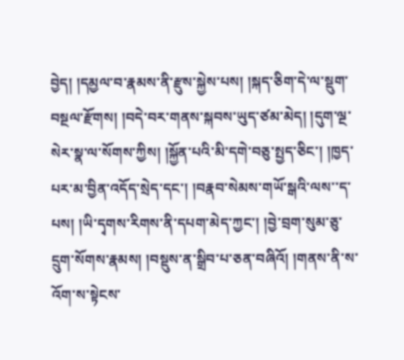བྱེད། །དམྱལ་བ་རྣམས་ནི་རྫུས་སྐྱེས་པས། །སྐད་ཅིག་དེ་ལ་སྡུག་བསྔལ་རྫོགས། །བདེ་བར་གནས་སྐབས་ཡུད་ཙམ་མེད། །དུག་ལྔ་སེར་སྣ་ལ་སོགས་ཀྱིས། །སྐྱོན་པའི་མི་དགེ་བཅུ་སྤྱད་ཅིང་། །ཁྱད་པར་མ་བྱིན་འདོད་སྲེད་དང་། །བརྣབ་སེམས་གཡོ་སྒའི་ལས་་ད་པས། །ཡི་དྭགས་རིགས་ནི་དཔག་མེད་ཀྱང་། །བྱེ་བྲག་སུམ་ཅུ་དྲུག་སོགས་རྣམས། །བསྡུས་ན་སྒྲིབ་པ་ཅན་བཞིའོ། །གནས་ནི་ས་འོག་ས་སྟེངས་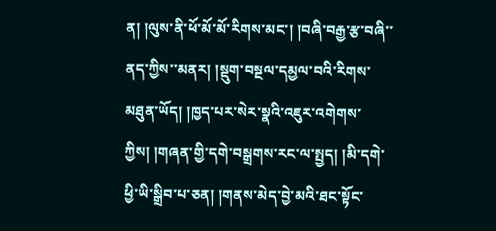ན། །ལུས་ནི་ཕོ་མོ་མོ་རིགས་མང་། །བཞི་བརྒྱ་རྩ་བཞི་་ནད་ཀྱིས་་མནར། །སྡུག་བསྔལ་དམྱལ་བའི་རིགས་མཐུན་ཡོད། །ཁྱད་པར་སེར་སྣའི་འཇུར་འགེགས་ཀྱིས། །གཞན་གྱི་དགེ་བསྒྲགས་རང་ལ་སྤྱད། །མི་དགེ་ཕྱི་ཡི་སྒྲིབ་པ་ཅན། །གནས་མེད་བྱེ་མའི་ཐང་སྟོང་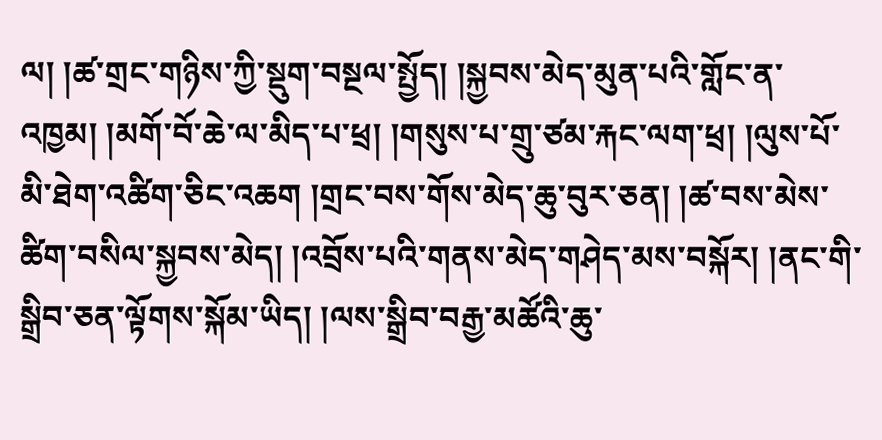ལ། །ཚ་གྲང་གཉིས་ཀྱི་སྡུག་བསྔལ་སྤྱོད། །སྐྱབས་མེད་མུན་པའི་གློང་ན་འཁྱམ། །མགོ་བོ་ཆེ་ལ་མིད་པ་ཕྲ། །གསུས་པ་གྲུ་ཙམ་རྐང་ལག་ཕྲ། །ལུས་པོ་མི་ཐེག་འཚིག་ཅིང་འཆག །གྲང་བས་གོས་མེད་ཆུ་བུར་ཅན། །ཚ་བས་མེས་ཚིག་བསིལ་སྐྱབས་མེད། །འབྲོས་པའི་གནས་མེད་གཤེད་མས་བསྐོར། །ནང་གི་སྒྲིབ་ཅན་ལྟོགས་སྐོམ་ཡིད། །ལས་སྒྲིབ་བརྒྱ་མཚོའི་ཆུ་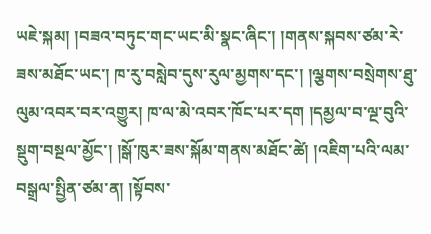ཡཇེ་སྐམ། །བཟའ་བཏུང་གང་ཡང་མི་སྣང་ཞིང་། །གནས་སྐབས་ཙམ་རེ་ཟས་མཐོང་ཡང་། ཁ་རུ་བསླེབ་དུས་རུལ་མྱགས་དང་། །ལྕགས་བསྲེགས་ཐུ་ལུམ་འབར་བར་འགྱུར། ཁ་ལ་མེ་འབར་ཁོང་པར་དག །དམྱལ་བ་ལྔ་བུའི་སྡུག་བསྔལ་མྱོང་། །སྒོ་ཁུར་ཟས་སྐོམ་གནས་མཐོང་ཚེ། །འཇིག་པའི་ལམ་བསྒྲལ་སྤྱིན་ཙམ་ན། །སྟོབས་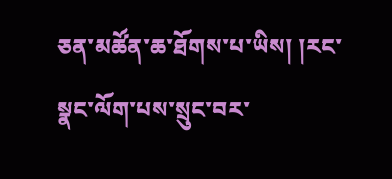ཅན་མཚོན་ཆ་ཐོགས་པ་ཡིས། །རང་སྣང་ལོག་པས་སྲུང་བར་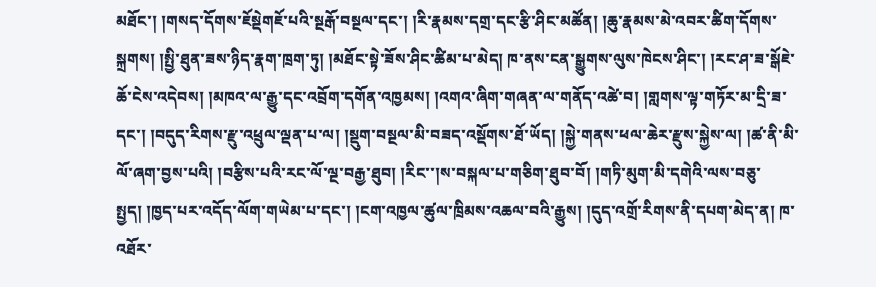མཐོང་། །གསད་དོགས་ཇོསྡེགཇོ་པའི་སྔརྒོ་བསྔལ་དང་། །རི་རྣམས་དགྲ་དང་རྩི་ཤིང་མཚོན། །ཆུ་རྣམས་མེ་འབར་ཚིག་དོགས་སྐྲགས། །སྤྱི་ཐུན་ཟས་ཉིད་རྣག་ཁྲག་ཏུ། །མཐོང་སྟེ་ཟོས་ཤིང་ཚིམ་པ་མེད། ཁ་ནས་ངན་སྒྱུགས་ལུས་ཁེངས་ཤིང་། །རང་ཤ་ཟ་སྒོཇེ་ཆོ་ངེས་འདེབས། །མཁའ་ལ་རྒྱུ་དང་འབྲོག་དགོན་འཁྱམས། །འགའ་ཞིག་གཞན་ལ་གནོད་འཚེ་བ། །གླགས་ལྟ་གཏོར་མ་དྲི་ཟ་དང་། །བདུད་རིགས་རྫུ་འཕྲུལ་ལྡན་པ་ལ། །སྡུག་བསྔལ་མི་བཟད་འསྡོགས་ཐོ་ཡོད། །སྐྱེ་གནས་ཕལ་ཆེར་རྫུས་སྐྱེས་ལ། །ཚ་ནི་མི་ལོ་ཞག་བྱས་པའི། །བརྩིས་པའི་རང་ལོ་ལྔ་བརྒྱ་ཐུབ། །རིང་་།ས་བསྐལ་པ་གཅིག་ཐུབ་བོ། །གཏི་མུག་མི་དགེའི་ལས་བཅུ་སྤྱད། །ཁྱད་པར་འདོད་ལོག་གཡེམ་པ་དང་། །ངག་འཁྱལ་ཚུལ་ཁྲིམས་འཆལ་བའི་རྒྱུས། །དུད་འགྲོ་རིགས་ནི་དཔག་མེད་ན། ཁ་འཐོར་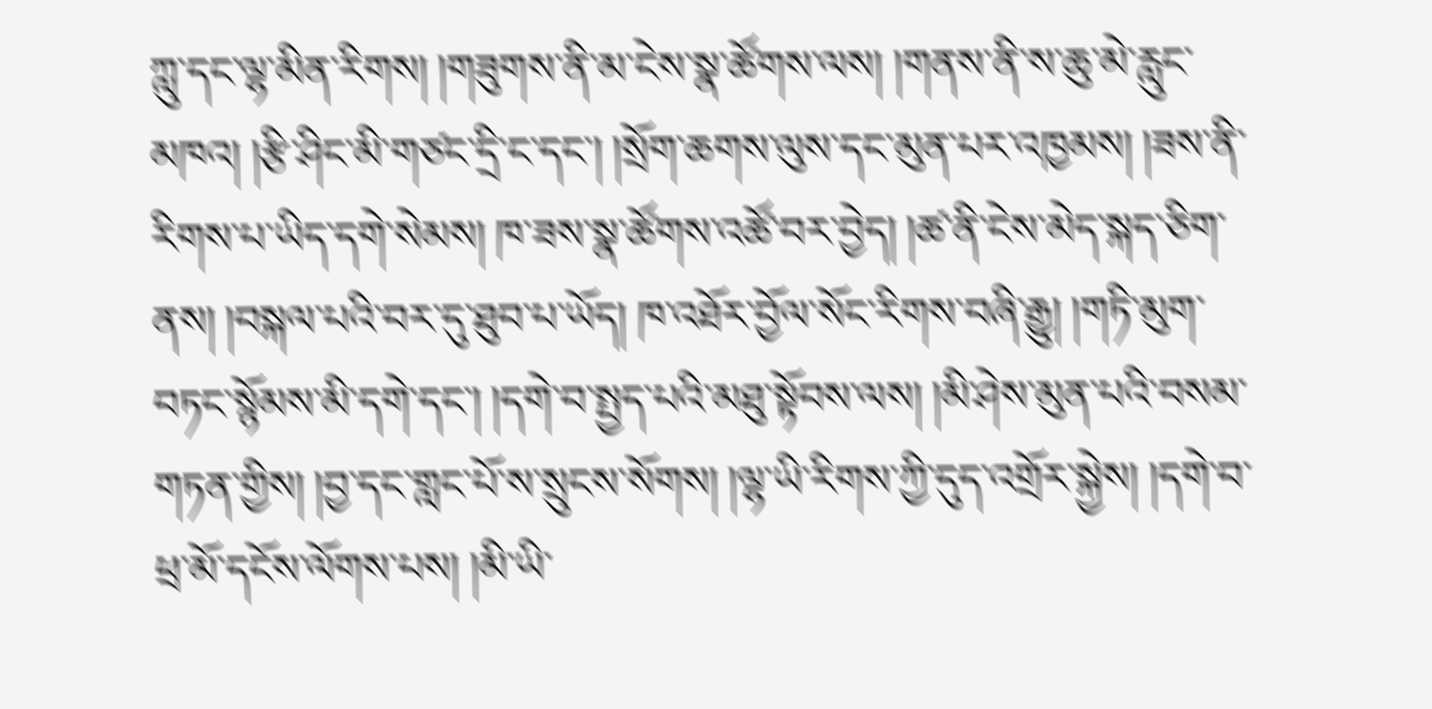ཀླུ་དང་ལྷ་མིན་རིགས། །གཟུགས་ནི་མ་ངེས་སྣ་ཚོགས་ལས། །གནས་ནི་ས་ཆུ་མེ་རླུང་མཁའ། །རྩི་ཤིང་མི་གཙང་དྲི་ང་དང་། །སྲོག་ཆགས་ལུས་དང་མུན་པར་འཁྱམས། །ཟས་ནི་རིགས་པ་ཡིད་དགེ་སེམས། ཁ་ཟས་སྣ་ཚོགས་འཚོ་བར་བྱེད། །ཚ་ནི་ངེས་མེད་སྐད་ཅིག་ནས། །བསྐལ་པའི་བར་དུ་ཐུབ་པ་ཡོད། ཁ་འཐོར་བྱོལ་སོང་རིགས་བཞི་རྒྱུ། །གཏི་མུག་བཏང་སྙོམས་མི་དགེ་དང་། །དགེ་བ་སྤྱད་པའི་མཐུ་སྟོབས་ལས། །མི་ཤེས་མུན་པའི་བསམ་གཏན་གྱིས། །བྱ་དང་གླང་པོ་ས་སྲུངས་སོགས། །ལྷ་ཡི་རིགས་ཀྱི་དུད་འགྲོར་སྐྱེས། །དགེ་བ་ཕྲ་མོ་དངོས་ལོགས་པས། །མི་ཡི་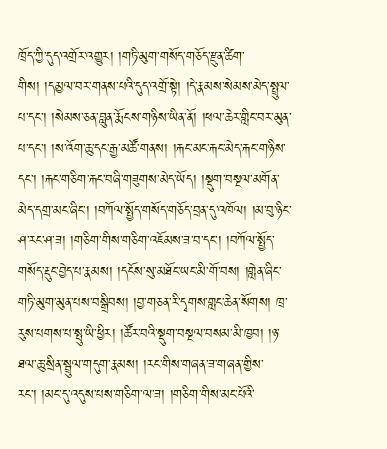ཁྲོད་ཀྱི་དུད་འགྲོར་འགྱུར། །གཏི་མུག་གསོད་གཅོད་རྫུན་ཚིག་གིས། །དམྱལ་བར་གནས་པའི་དུད་འགྲོ་སྟེ། །དེ་རྣམས་སེམས་མེད་སྤྲུལ་པ་དང་། །སེམས་ཅན་བླུན་རྨོངས་གཉིས་ཡིན་ནོ། །ཕལ་ཆེར་གླིང་བར་མུན་པ་དང་། །ས་འོག་ཆུ་དང་རྒྱ་མཚོ་གནས། །རྐང་མང་རྐང་མེད་རྐང་གཉིས་དང་། །རྐང་གཅིག་རྐང་བཞི་གཟུགས་མེད་ཡོད། །སྡུག་བསྔལ་མགོན་མེད་དགྲ་མང་ཞིང་། །བཀོལ་སྤྱོད་གསོད་གཅོད་བྲན་དུ་འཁོལ། །མ་བུ་ཉིང་ཤ་རང་ཤ་ཟ། །གཅིག་གིས་གཅིག་འཇོམས་ཟ་བ་དང་། །བཀོལ་སྤྱོད་གསོད་རྡུང་བྱེད་པ་རྣམས། །དངོས་སུ་མཐོང་ཡང་མི་གོ་བས། །གླེན་ཞིང་གཏི་མུག་མུན་པས་བསྒྲིབས། །བྱ་གཅན་རི་དྭགས་གླང་ཆེན་སོགས། ཁྲ་རུས་པགས་པ་སྤུ་ཡི་ཕྱིར། །ཚོར་བའི་སྡུག་བསྔལ་བསམ་མི་ཁྱབ། །ཉ་ཐལ་ཆུ་སྲིན་སྦྲུལ་གདུག་རྣམས། །རང་གིས་གཞན་ཟ་གཞན་གྱིས་རང་། །མང་དུ་འདུས་པས་གཅིག་ལ་ཟ། །གཅིག་གིས་མང་པོའི་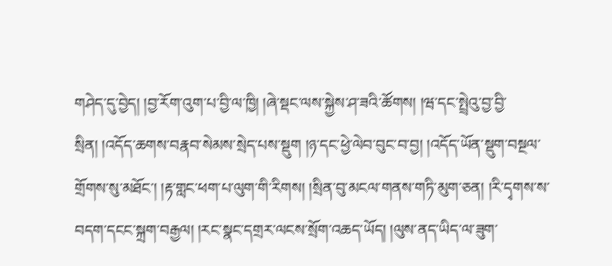གཤེད་དུ་བྱེད། །བྱ་རོག་འུག་པ་བྱི་ལ་ཁྱི། །ཞེ་སྡང་ལས་སྐྱེས་ཤ་ཟའི་ཚོགས། །ཝ་དང་སྤྲེའུ་བྱ་བྱི་སྲིན། །འདོད་ཆགས་བརྣབ་སེམས་སྲེད་པས་སྡུག །ཉ་དང་ཕྱེ་ལེབ་བུང་བ་བྱ། །འདོད་ཡོན་སྡུག་བསྔལ་གྲོགས་སུ་མཐོང་། །རྟ་གླང་ཕག་པ་ལུག་གི་རིགས། །སྲིན་བུ་མངལ་གནས་གཏི་མུག་ཅན། །རི་དྭགས་ས་བདག་དངང་སྐྲག་བརྒྱལ། །རང་སྣང་དགྲར་ལངས་སྲོག་འཆད་ཡོད། །ལུས་ནད་ཡིད་ལ་ཟུག་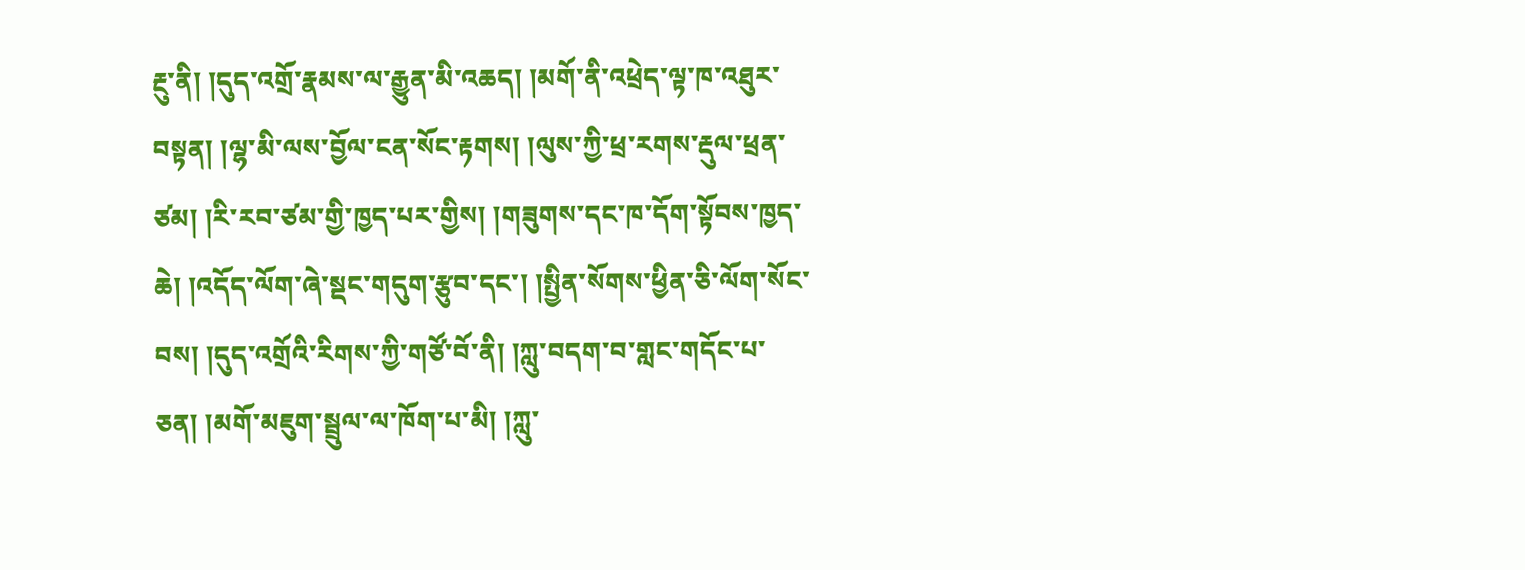རྔུ་ནི། །དུད་འགྲོ་རྣམས་ལ་རྒྱུན་མི་འཆད། །མགོ་ནི་འཕྲེད་ལྟ་ཁ་འཐུར་བསྟན། །ལྷ་མི་ལས་བྱོལ་ངན་སོང་རྟགས། །ལུས་ཀྱི་ཕྲ་རགས་རྡུལ་ཕྲན་ཙམ། །རི་རབ་ཙམ་གྱི་ཁྱད་པར་གྱིས། །གཟུགས་དང་ཁ་དོག་སྟོབས་ཁྱད་ཆེ། །འདོད་ལོག་ཞེ་སྡང་གདུག་རྩུབ་དང་། །སྤྱིན་སོགས་ཕྱིན་ཅི་ལོག་སོང་བས། །དུད་འགྲོའི་རིགས་ཀྱི་གཙོ་བོ་ནི། །ཀླུ་བདག་བ་གླང་གདོང་པ་ཅན། །མགོ་མཇུག་སྦྲུལ་ལ་ཁོག་པ་མི། །ཀླུ་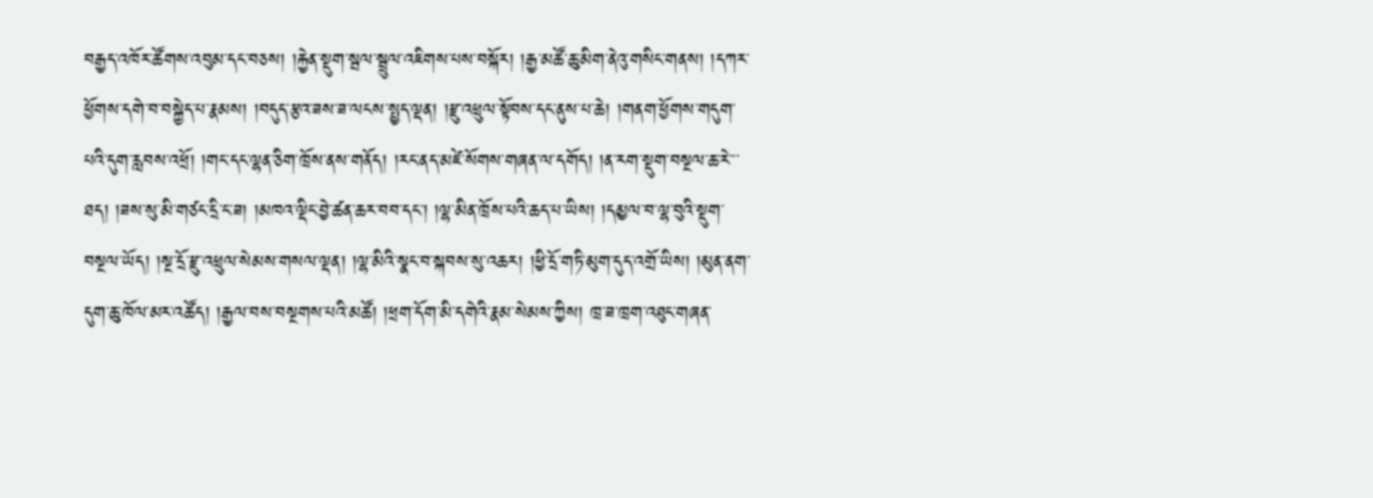བརྒྱད་འཁོར་ཚོགས་འབུམ་དང་བཅས། །རྐྱེན་སྡུག་སྦལ་སྦྲུལ་འཇིགས་པས་བསྐོར། །རྒྱ་མཚོ་ཆུ་མིག་ནེའུ་གསིང་གནས། །དཀར་ཕྱོགས་དགེ་བ་བསྐྱེད་པ་རྣམས། །བདུད་རྩའ་ཟས་ཟ་ལངས་སྤྱད་ལྡན། །རྫུ་འཕྲུལ་སྟོབས་དང་ནུས་པ་ཆེ། །གནག་ཕྱོགས་གདུག་པའི་དུག་རླབས་འཕྲོ། །གང་དང་ལྷན་ཅིག་ཁྲོས་ནས་གནོད། །རང་ནད་མཛེ་སོགས་གཞན་ལ་དགོད། །ན་རག་སྡུག་བསྔལ་ཆ་རེ་་་ཐད། །ཟས་སུ་མི་གཙང་དྲི་ང་ཟ། །མཁའ་ལྡིང་བྱེ་ཚན་ཆར་བབ་དང་། །ལྷ་མིན་ཁྲོས་པའི་ཆད་པ་ཡིས། །དམྱལ་བ་ལྷ་བུའི་སྡུག་བསྔལ་ཡོད། །སྔ་དྲོ་རྫུ་འཕྲུལ་སེམས་གསལ་ལྡན། །ལྷ་མིའི་སྣང་བ་སྐབས་སུ་འཆར། །ཕྱི་དྲོ་གཏི་མུག་དུད་འགྲོ་ཡིས། །མུན་ནག་དུག་ཆུ་ཁོལ་མར་འཚོད། །རྒྱལ་བས་བསྔགས་པའི་མཚོ། །ཕྲག་དོག་མི་དགེའི་རྣམ་སེམས་ཀྱིས། ཁྲ་ཟ་ཁྲག་འཐུང་གཞན་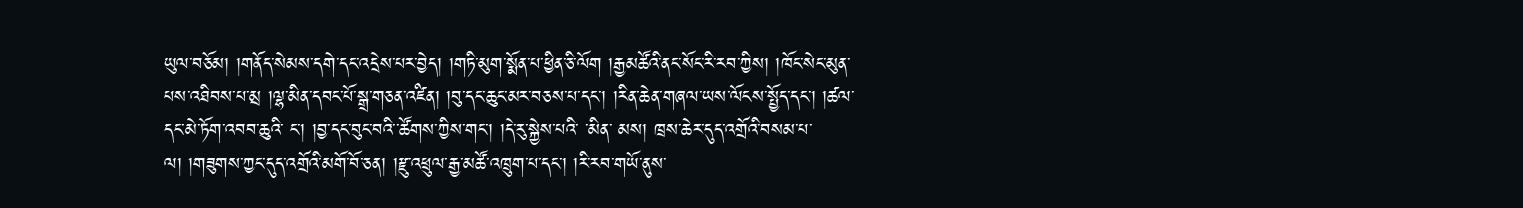ཡུལ་བཅོམ། །གནོད་སེམས་དགེ་དང་འདྲེས་པར་བྱེད། །གཏི་མུག་སྨོན་པ་ཕྱིན་ཅི་ལོག །རྒྱམཚོའི་ནང་སོང་རི་རབ་ཀྱིས། །ཁོང་སེང་མུན་པས་འཐིབས་པ་མྲ །ལྷ་མིན་དབང་པོ་སྒྲ་གཅན་འཛིན། །བུ་དང་ཆུང་མར་བཅས་པ་དང་། །རིན་ཆེན་གཞལ་ཡས་ལོངས་སྤྱོད་དང་། །ཚལ་དང་མེ་ཏོག་འབབ་ཆུའི་ ང་། །བྱ་དང་བུང་བའི་་ཚོགས་ཀྱིས་གང་། །དེ་རུ་སྐྱེས་པའི་ ་མིན་ མས། ཁྲས་ཆེར་དུད་འགྲོའི་བསམ་པ་ལ། །གཟུགས་ཀྱང་དུད་འགྲོའི་མགོ་བོ་ཅན། །རྫུ་འཕྲུལ་རྒྱ་མཚོ་འཁྲུག་པ་དང་། །རི་རབ་གཡོ་ནུས་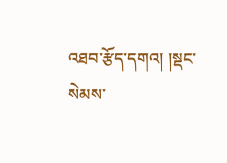འཐབ་རྩོད་དགའ། །སྡང་སེམས་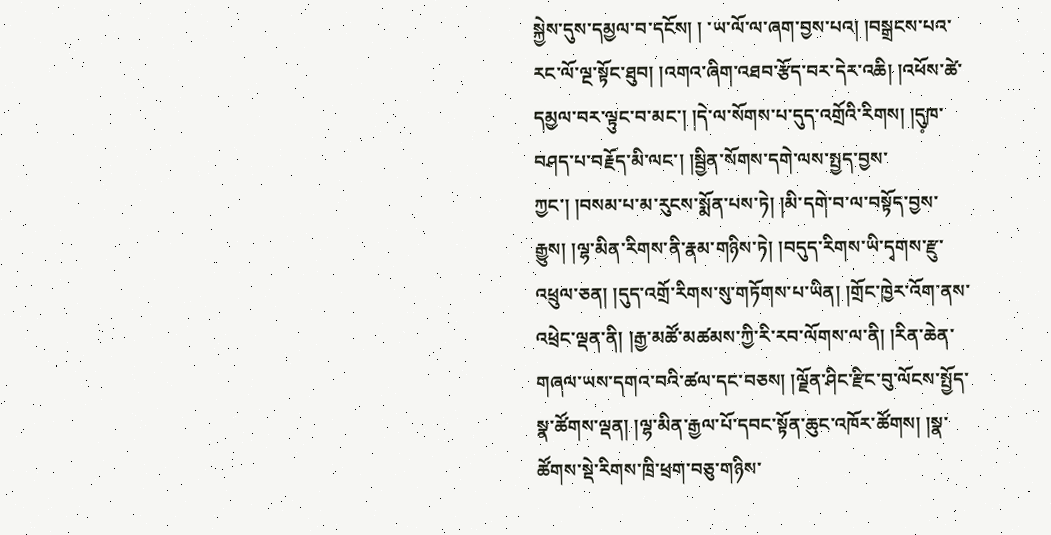སྐྱེས་དུས་དམྱལ་བ་དངོས། ། ་ཡ་ལོ་ལ་ཞག་བྱས་པའ། །བསྒྲངས་པའ་རང་ལོ་ལྔ་སྟོང་ཐུབ། །འགའ་ཞིག་འཐབ་རྩོད་བར་དེར་འཆི། །འཕོས་ཚེ་དམྱལ་བར་ལྟུང་བ་མང་། །དེ་ལ་སོགས་པ་དུད་འགྲོའི་རིགས། །དུ༷ཁ་བཤད་པ་བརྗོད་མི་ལང་། །སྦྱིན་སོགས་དགེ་ལས་སྤྱད་བྱས་ཀྱང་། །བསམ་པ་མ་རུངས་སྨོན་པས་ཏེ། །མི་དགེ་བ་ལ་བསྟོད་བྱས་རྒྱུས། །ལྷ་མིན་རིགས་ནི་རྣམ་གཉིས་ཏེ། །བདུད་རིགས་ཡི་དྭགས་རྫུ་འཕྲུལ་ཅན། །དུད་འགྲོ་རིགས་སུ་གཏོགས་པ་ཡིན། །གྲོང་ཁྱེར་འོག་ནས་འཕྲེང་ལྡན་ནི། །རྒྱ་མཚོ་མཚམས་ཀྱི་རི་རབ་ལོགས་ལ་ནི། །རིན་ཆེན་གཞལ་ཡས་དགའ་བའི་ཚལ་དང་བཅས། །ལྗོན་ཤིང་རྫིང་བུ་ལོངས་སྤྱོད་སྣ་ཚོགས་ལྡན། །ལྷ་མིན་རྒྱལ་པོ་དབང་སྟོན་ཆུང་འཁོར་ཚོགས། །སྣ་ཚོགས་སྡེ་རིགས་ཁྲི་ཕྲག་བཅུ་གཉིས་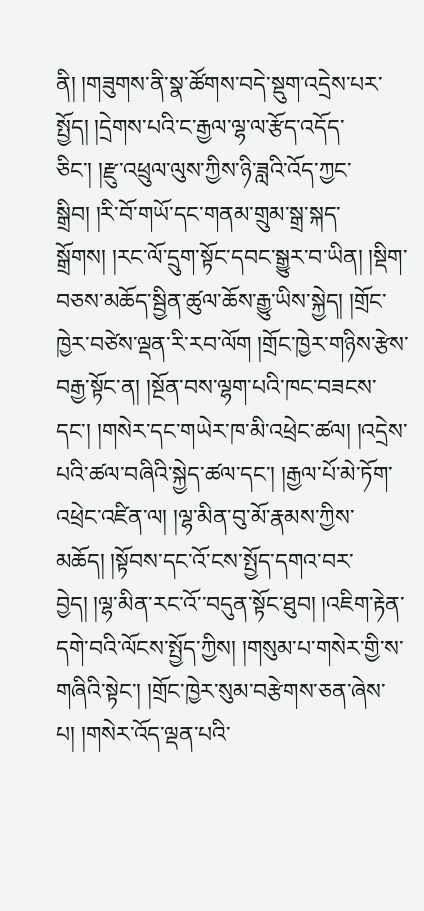ནི། །གཟུགས་ནི་སྣ་ཚོགས་བདེ་སྡུག་འདྲེས་པར་སྤྱོད། །དྲེགས་པའི་ང་རྒྱལ་ལྷ་ལ་རྩོད་འདོད་ཅིང་། །རྫུ་འཕྲུལ་ལུས་ཀྱིས་ཉི་ཟླའི་འོད་ཀྱང་སྒྲིབ། །རི་བོ་གཡོ་དང་གནམ་གྲུམ་སྒྲ་སྐད་སྒྲོགས། །རང་ལོ་དྲུག་སྟོང་དབང་སྒྱུར་བ་ཡིན། །སྡིག་བཅས་མཆོད་སྦྱིན་ཚུལ་ཆོས་རྒྱུ་ཡིས་སྐྱེད། །གྲོང་ཁྱེར་བཙེས་ལྡན་རི་རབ་ལོག །གྲོང་ཁྱེར་གཉིས་རྩེས་བརྒྱ་སྟོང་ན། །སྔོན་བས་ལྷག་པའི་ཁང་བཟངས་དང་། །གསེར་དང་གཡེར་ཁ་མི་འཕྲེང་ཚལ། །འདྲེས་པའི་ཚལ་བཞིའི་སྐྱེད་ཚལ་དང་། །རྒྱལ་པོ་མེ་ཏོག་འཕྲེང་འཛིན་ལ། །ལྷ་མིན་བུ་མོ་རྣམས་ཀྱིས་མཆོད། །སྟོབས་དང་འོ་ངས་སྤྱོད་དགའ་བར་བྱེད། །ལྷ་མིན་རང་འོ་་བདུན་སྟོང་ཐུབ། །འཇིག་རྟེན་དགེ་བའི་ལོངས་སྤྱོད་ཀྱིས། །གསུམ་པ་གསེར་གྱི་ས་གཞིའི་སྟེང་། །གྲོང་ཁྱེར་སུམ་བརྩེགས་ཅན་ཞེས་པ། །གསེར་འོད་ལྡན་པའི་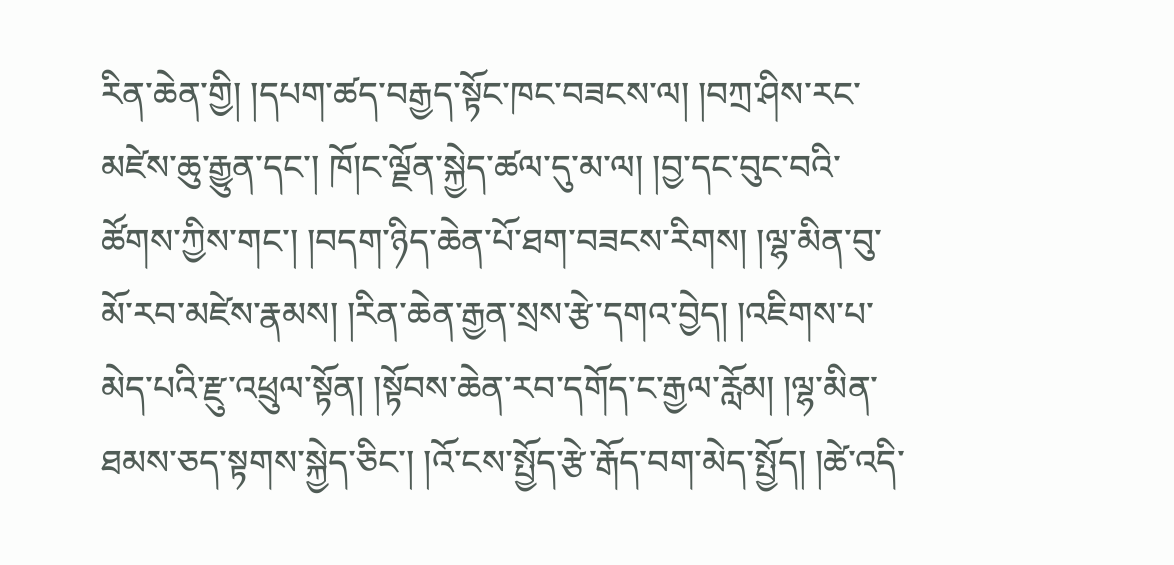རིན་ཆེན་གྱི། །དཔག་ཚད་བརྒྱད་སྟོང་ཁང་བཟངས་ལ། །བཀྲ་ཤིས་རང་མཛེས་ཆུ་རྒྱུན་དང་། ཁོ།ང་ལྗོན་སྐྱེད་ཚལ་དུ་མ་ལ། །བྱ་དང་བུང་བའི་ཚོགས་ཀྱིས་གང་། །བདག་ཉིད་ཆེན་པོ་ཐག་བཟངས་རིགས། །ལྷ་མིན་བུ་མོ་རབ་མཛེས་རྣམས། །རིན་ཆེན་རྒྱན་སྲས་རྩེ་དགའ་བྱེད། །འཇིགས་པ་མེད་པའི་རྫུ་འཕྲུལ་སྟོན། །སྟོབས་ཆེན་རབ་དགོད་ང་རྒྱལ་རློམ། །ལྷ་མིན་ཐམས་ཅད་སྟགས་སྐྱེད་ཅིང་། །འོ་ངས་སྤྱོད་རྩེ་རྒོད་བག་མེད་སྤྱོད། །ཚེ་འདི་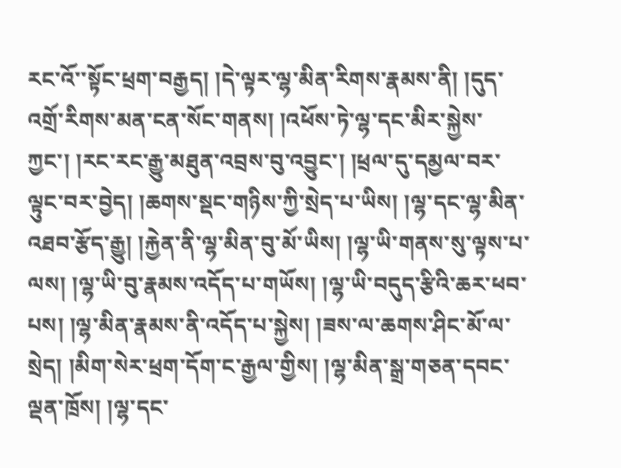རང་འོ་་སྟོང་ཕྲག་བརྒྱད། །དེ་ལྟར་ལྷ་མིན་རིགས་རྣམས་ནི། །དུད་འགྲོ་རིགས་མན་ངན་སོང་གནས། །འཕོས་ཏེ་ལྷ་དང་མིར་སྐྱེས་ཀྱང་། །རང་རང་རྒྱུ་མཐུན་འབྲས་བུ་འབྱུང་། །ཕྲལ་དུ་དམྱལ་བར་ལྟུང་བར་བྱེད། །ཆགས་སྡང་གཉིས་ཀྱི་སྲེད་པ་ཡིས། །ལྷ་དང་ལྷ་མིན་འཐབ་རྩོད་རྒྱུ། །རྐྱེན་ནི་ལྷ་མིན་བུ་མོ་ཡིས། །ལྷ་ཡི་གནས་སུ་ལྟས་པ་ལས། །ལྷ་ཡི་བུ་རྣམས་འདོད་པ་གཡོས། །ལྷ་ཡི་བདུད་རྩིའི་ཆར་ཕབ་པས། །ལྷ་མིན་རྣམས་ནི་འདོད་པ་སྐྱེས། །ཟས་ལ་ཆགས་ཤིང་མོ་ལ་སྲེད། །མིག་སེར་ཕྲག་དོག་ང་རྒྱལ་གྱིས། །ལྷ་མིན་སྒྲ་གཅན་དབང་ལྡན་ཁྲོས། །ལྷ་དང་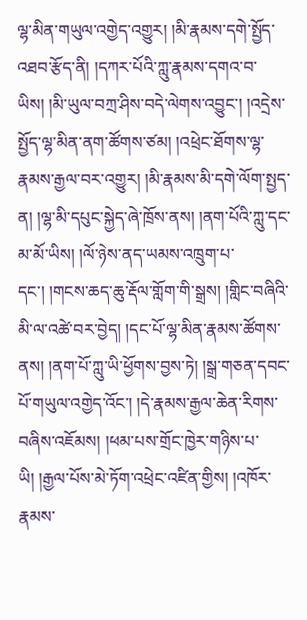ལྷ་མིན་གཡུལ་འགྱེད་འགྱུར། །མི་རྣམས་དགེ་སྤྱོད་འཐབ་རྩོད་ནི། །དཀར་པོའི་ཀླུ་རྣམས་དགའ་བ་ཡིས། །མི་ཡུལ་བཀྲ་ཤིས་བདེ་ལེགས་འབྱུང་། །འདྲེས་སྤྱོད་ལྷ་མིན་ནག་ཚོགས་ཙམ། །འཕྲེང་ཐོགས་ལྷ་རྣམས་རྒྱལ་བར་འགྱུར། །མི་རྣམས་མི་དགེ་ལོག་སྤྱད་ན། །ལྷ་མི་དཔུང་སྐྱེད་ཞེ་ཁྲོས་ནས། །ནག་པོའི་ཀླུ་དང་མ་མོ་ཡིས། །ལོ་ཉེས་ནད་ཡམས་འཁྲུག་པ་དང་། །གངས་ཆད་ཆུ་རྡོལ་གློག་གི་སྒྲས། །གླིང་བཞིའི་མི་ལ་འཚེ་བར་བྱེད། །དང་པོ་ལྷ་མིན་རྣམས་ཚོགས་ནས། །ནག་པོ་ཀླུ་ཡི་ཕྱོགས་བྱས་ཏེ། །སྒྲ་གཅན་དབང་པོ་གཡུལ་འགྱེད་འོང་། །དེ་རྣམས་རྒྱལ་ཆེན་རིགས་བཞིས་འཇོམས། །ཕམ་པས་གྲོང་ཁྱེར་གཉིས་པ་ཡི། །རྒྱལ་པོས་མེ་ཏོག་འཕྲེང་འཛིན་གྱིས། །འཁོར་རྣམས་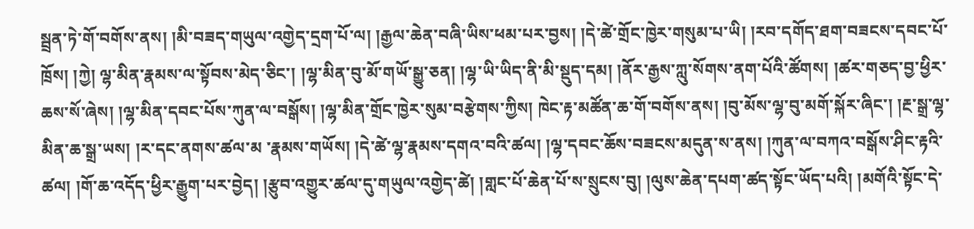སྦྲན་ཏེ་གོ་བགོས་ནས། །མི་བཟད་གཡུལ་འགྱེད་དྲག་པོ་ལ། །རྒྱལ་ཆེན་བཞི་ཡིས་ཕམ་པར་བྱས། །དེ་ཚེ་གྲོང་ཁྱེར་གསུམ་པ་ཡི། །རབ་དགོད་ཐག་བཟངས་དབང་པོ་ཁྲོས། །ཀྱེ། ལྷ་མིན་རྣམས་ལ་སྟོབས་མེད་ཅིང་། །ལྷ་མིན་བུ་མོ་གཡོ་སྒྱུ་ཅན། །ལྷ་ཡི་ཡིད་ནི་མི་སྡུད་དམ། །ནོར་རྒྱས་ཀླུ་སོགས་ནག་པོའི་ཚོགས། །ཚར་གཅད་བྱ་ཕྱིར་ཆས་སོ་ཞེས། །ལྷ་མིན་དབང་པོས་ཀུན་ལ་བསྒོས། །ལྷ་མིན་གྲོང་ཁྱེར་སུམ་བརྩེགས་ཀྱིས། ཁེང་རྟ་མཚོན་ཆ་གོ་བགོས་ནས། །བུ་མོས་ལྷ་བུ་མགོ་སྐོར་ཞིང་། །རྔ་སྒྲ་ལྷ་མིན་ཆ་སྒྲ་ཡས། །ར་དང་ནགས་ཚལ་མ ་རྣམས་གཡོས། །དེ་ཚེ་ལྷ་རྣམས་དགའ་བའི་ཚལ། །ལྷ་དབང་ཆོས་བཟངས་མདུན་ས་ནས། །ཀུན་ལ་བཀའ་བསྒོས་ཤིང་རྟའི་ཚལ། །གོ་ཆ་འདོད་ཕྱིར་རྒྱུག་པར་བྱེད། །རྩུབ་འགྱུར་ཚལ་དུ་གཡུལ་འགྱེད་ཚེ། །གླང་པོ་ཆེན་པོ་ས་སྲུངས་བུ། །ལུས་ཆེན་དཔག་ཚད་སྟོང་ཡོད་པའི། །མགོའི་སྟོང་དེ་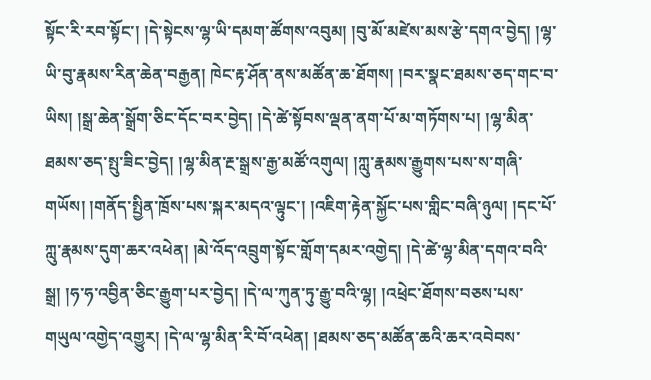སྟོང་རི་རབ་སྟོང་། །དེ་སྟེངས་ལྷ་ཡི་དམག་ཚོགས་འབུམ། །བུ་མོ་མཛེས་མས་རྩེ་དགའ་བྱེད། །ལྷ་ཡི་བུ་རྣམས་རིན་ཆེན་བརྒྱན། ཁེང་རྟ་ཤོན་ནས་མཚོན་ཆ་ཐོགས། །བར་སྣང་ཐམས་ཅད་གང་བ་ཡིས། །སྒྲ་ཆེན་སྒྲོག་ཅིང་དོང་བར་བྱེད། །དེ་ཚེ་སྟོབས་ལྡན་ནག་པོ་མ་གཏོགས་པ། །ལྷ་མིན་ཐམས་ཅད་སྤུ་ཟིང་བྱེད། །ལྷ་མིན་རྔ་སྒྲས་རྒྱ་མཚོ་འགུལ། །ཀླུ་རྣམས་རྒྱུགས་པས་ས་གཞི་གཡོས། །གནོད་སྤྱིན་ཁྲོས་པས་སྐར་མདའ་ལྟུང་། །འཇིག་རྟེན་སྐྱོང་པས་གླིང་བཞི་ཉུལ། །དང་པོ་ཀླུ་རྣམས་དུག་ཆར་འཕེན། །མེ་འོད་འབྲུག་སྟོང་གློག་དམར་འགྱེད། །དེ་ཚེ་ལྷ་མིན་དགའ་བའི་སྒྲ། །ཧ་ཧ་འབྱིན་ཅིང་རྒྱུག་པར་བྱེད། །དེ་ལ་ཀུན་ཏུ་རྒྱུ་བའི་ལྷ། །འཕྲེང་ཐོགས་བཅས་པས་གཡུལ་འགྱེད་འགྱུར། །དེ་ལ་ལྷ་མིན་རི་བོ་འཕེན། །ཐམས་ཅད་མཚོན་ཆའི་ཆར་འབེབས་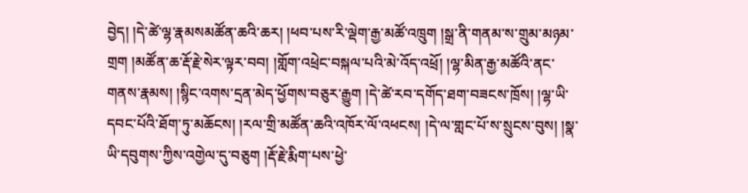བྱེད། །དེ་ཚེ་ལྷ་རྣམསམཚོན་ཆའི་ཆར། །ཕབ་པས་རི་ལྡེག་རྒྱ་མཚོ་འཁྲུག །སྒྲ་ནི་གནམ་ས་གྲུམ་མཉམ་གྲག །མཚོན་ཆ་རྡོ་རྗེ་སེར་ལྟར་བབ། །གློག་འཕྲེང་བསྐལ་པའི་མེ་འོད་འཕྲོ། །ལྷ་མིན་རྒྱ་མཚོའི་ནང་གནས་རྣམས། །སྙིང་འགས་དྲན་མེད་ཕྱོགས་བཅུར་རྒྱུག །དེ་ཚེ་རབ་དགོད་ཐག་བཟངས་ཁྲོས། །ལྷ་ཡི་དབང་པོའི་ཐོག་ཏུ་མཆོངས། །རལ་གྲི་མཚོན་ཆའི་འཁོར་ལོ་འཕངས། །དེ་ལ་གླང་པོ་ས་སྲུངས་བུས། །སྣ་ཡི་དབུགས་ཀྱིས་འགྱེལ་དུ་བཅུག །རྡོ་རྗེ་རྨིག་པས་ཕྱེ་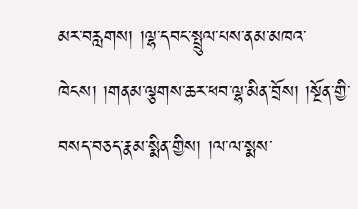མར་བརླགས། །ལྷ་དབང་སྤྲུལ་པས་ནམ་མཁའ་ཁེངས། །གནམ་ལྕགས་ཆར་ཕབ་ལྷ་མིན་བྲོས། །སྔོན་གྱི་བསད་བཅད་རྣམ་སྨིན་གྱིས། །ལ་ལ་སྨས་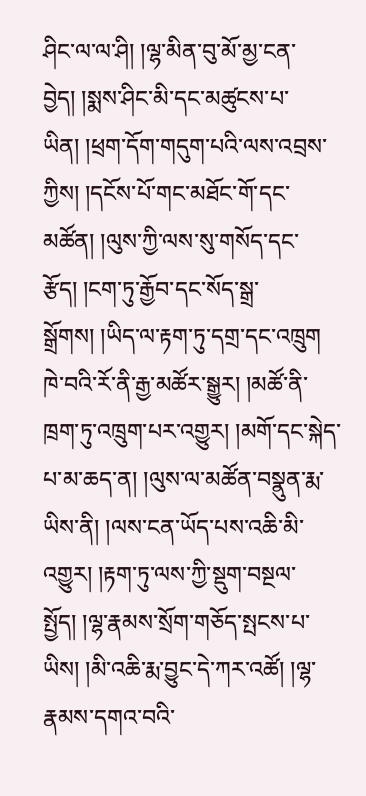ཤིང་ལ་ལ་ཤི། །ལྷ་མིན་བུ་མོ་མྱ་ངན་བྱེད། །སྨས་ཤིང་མི་དང་མཚུངས་པ་ཡིན། །ཕྲག་དོག་གདུག་པའི་ལས་འབྲས་ཀྱིས། །དངོས་པོ་གང་མཐོང་གོ་དང་མཚོན། །ལུས་ཀྱི་ལས་སུ་གསོད་དང་རྩོད། །ངག་ཏུ་རྒྱོབ་དང་སོད་སྒྲ་སྒྲོགས། །ཡིད་ལ་རྟག་ཏུ་དགྲ་དང་འཁྲུག ཁེ་བའི་རོ་ནི་རྒྱ་མཚོར་སྒྱུར། །མཚོ་ནི་ཁྲག་ཏུ་འཁྲུག་པར་འགྱུར། །མགོ་དང་སྐེད་པ་མ་ཆད་ན། །ལུས་ལ་མཚོན་བསྣུན་རྨ་ཡིས་ནི། །ལས་ངན་ཡོད་པས་འཆི་མི་འགྱུར། །རྟག་ཏུ་ལས་ཀྱི་སྡུག་བསྔལ་སྤྱོད། །ལྷ་རྣམས་སྲོག་གཅོད་སྤངས་པ་ཡིས། །མི་འཆི་རྨ་བྱུང་དེ་ཀར་འཚོ། །ལྷ་རྣམས་དགའ་བའི་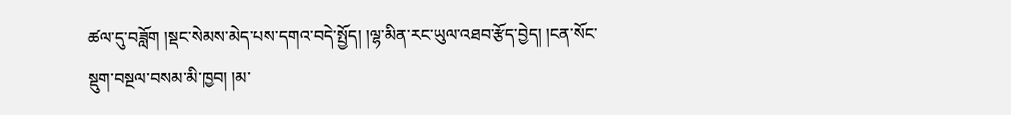ཚལ་དུ་བཟློག །སྡང་སེམས་མེད་པས་དགའ་བདེ་སྤྱོད། །ལྷ་མིན་རང་ཡུལ་འཐབ་རྩོད་བྱེད། །ངན་སོང་སྡུག་བསྔལ་བསམ་མི་ཁྱབ། །མ་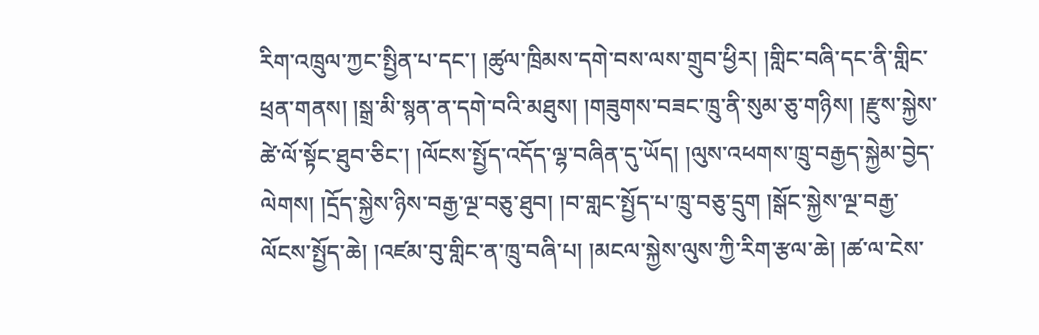རིག་འཁྲུལ་ཀྱང་སྤྱིན་པ་དང་། །ཚུལ་ཁྲིམས་དགེ་བས་ལས་གྲུབ་ཕྱིར། །གླིང་བཞི་དང་ནི་གླིང་ཕྲན་གནས། །སྒྲ་མི་སྙན་ན་དགེ་བའི་མཐུས། །གཟུགས་བཟང་ཁྲུ་ནི་སུམ་ཅུ་གཉིས། །རྫུས་སྐྱེས་ཚེ་ལོ་སྟོང་ཐུབ་ཅིང་། །ལོངས་སྤྱོད་འདོད་ལྷ་བཞིན་དུ་ཡོད། །ལུས་འཕགས་ཁྲུ་བརྒྱད་སྐྱེམ་བྱེད་ལེགས། །དྲོད་སྐྱེས་ཉིས་བརྒྱ་ལྔ་བཅུ་ཐུབ། །བ་གླང་སྤྱོད་པ་ཁྲུ་བཅུ་དྲུག །སྒོང་སྐྱེས་ལྔ་བརྒྱ་ལོངས་སྤྱོད་ཆེ། །འཛམ་བུ་གླིང་ན་ཁྲུ་བཞི་པ། །མངལ་སྐྱེས་ལུས་ཀྱི་རིག་རྩལ་ཆེ། །ཚ་ལ་ངེས་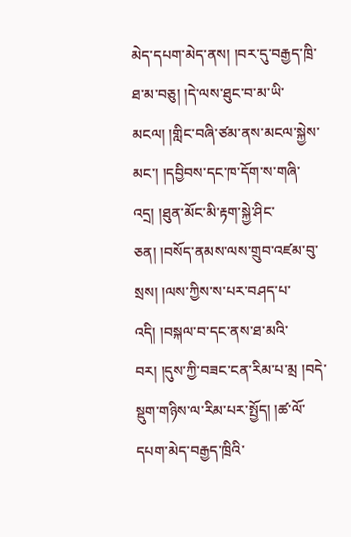མེད་དཔག་མེད་ནས། །བར་དུ་བརྒྱད་ཁྲི་ཐ་མ་བཅུ། །དེ་ལས་ཐུང་བ་མ་ཡི་མངལ། །གླིང་བཞི་ཙམ་ནས་མངལ་སྐྱེས་མང་། །དབྱིབས་དང་ཁ་དོག་ས་གཞི་འདྲ། །ཐུན་མོང་མི་རྟག་སྐྱེ་ཤིང་ཅན། །བསོད་ནམས་ལས་གྲུབ་འཛམ་བུ་སྲས། །ལས་ཀྱིས་ས་པར་བཤད་པ་འདི། །བསྐལ་བ་དང་ནས་ཐ་མའི་བར། །དུས་ཀྱི་བཟང་ངན་རིམ་པ་མྲ །བདེ་སྡུག་གཉིས་ལ་རིམ་པར་སྤྱོད། །ཚ་ལོ་དཔག་མེད་བརྒྱད་ཁྲིའི་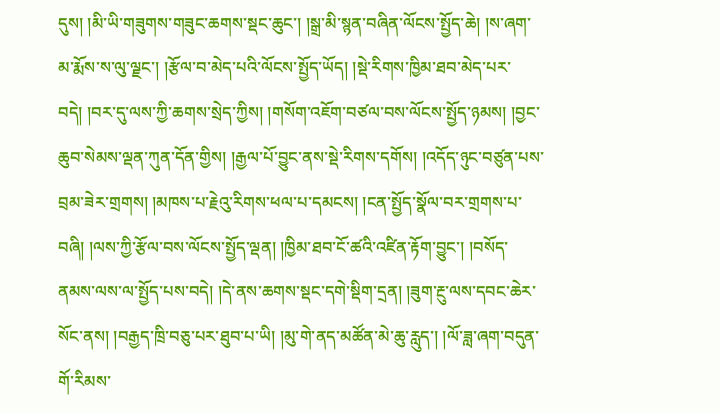དུས། །མི་ཡི་གཟུགས་གཟུང་ཆགས་སྡང་ཆུང་། །སྒྲ་མི་སྙན་བཞིན་ལོངས་སྤྱོད་ཆེ། །ས་ཞག་མ་རྨོས་ས་ལུ་ལྗང་། །རྩོལ་བ་མེད་པའི་ལོངས་སྤྱོད་ཡོད། །སྡེ་རིགས་ཁྱིམ་ཐབ་མེད་པར་བདེ། །བར་དུ་ལས་ཀྱི་ཆགས་སྲེད་ཀྱིས། །གསོག་འཇོག་བཙལ་བས་ལོངས་སྤྱོད་ཉམས། །བྱང་ཆུབ་སེམས་ལྡན་ཀུན་དོན་གྱིས། །རྒྱལ་པོ་བྱུང་ནས་སྡེ་རིགས་དགོས། །འདོད་ཉུང་བཙུན་པས་བྲམ་ཟེར་གྲགས། །མཁས་པ་རྗེའུ་རིགས་ཕལ་པ་དམངས། །ངན་སྤྱོད་སྣོལ་བར་གྲགས་པ་བཞི། །ལས་ཀྱི་རྩོལ་བས་ལོངས་སྤྱོད་ལྡན། །ཁྱིམ་ཐབ་ངོ་ཚའི་འཛིན་རྟོག་བྱུང་། །བསོད་ནམས་ལས་ལ་སྤྱོད་པས་བདེ། །དེ་ནས་ཆགས་སྡང་དགེ་སྡིག་དྲན། །ཟུག་རྔུ་ལས་དབང་ཆེར་སོང་ནས། །བརྒྱད་ཁྲི་བཅུ་པར་ཐུབ་པ་ཡི། །མུ་གེ་ནད་མཚོན་མེ་ཆུ་རླུད་། །ལོ་ཟླ་ཞག་བདུན་གོ་རིམས་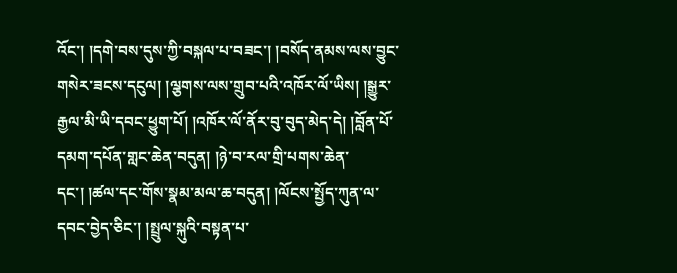འོང་། །དགེ་བས་དུས་ཀྱི་བསྐལ་པ་བཟང་། །བསོད་ནམས་ལས་བྱུང་གསེར་ཟངས་དངུལ། །ལྕགས་ལས་གྲུབ་པའི་འཁོར་ལོ་ཡིས། །སྒྱུར་རྒྱལ་མི་ཡི་དབང་ཕྱུག་པོ། །འཁོར་ལོ་ནོར་བུ་བུད་མེད་དེ། །བློན་པོ་དམག་དཔོན་གླང་ཆེན་བདུན། །ཉེ་བ་རལ་གྲི་པགས་ཆེན་དང་། །ཚལ་དང་གོས་སྣམ་མལ་ཆ་བདུན། །ལོངས་སྤྱོད་ཀུན་ལ་དབང་བྱེད་ཅིང་། །སྤྲུལ་སྐུའི་བསྟན་པ་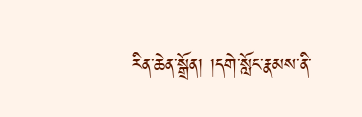རིན་ཆེན་སྒྲོན། །དགེ་སློང་རྣམས་ནི་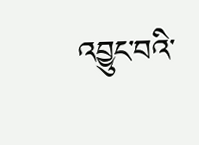འབྱུང་བའི་